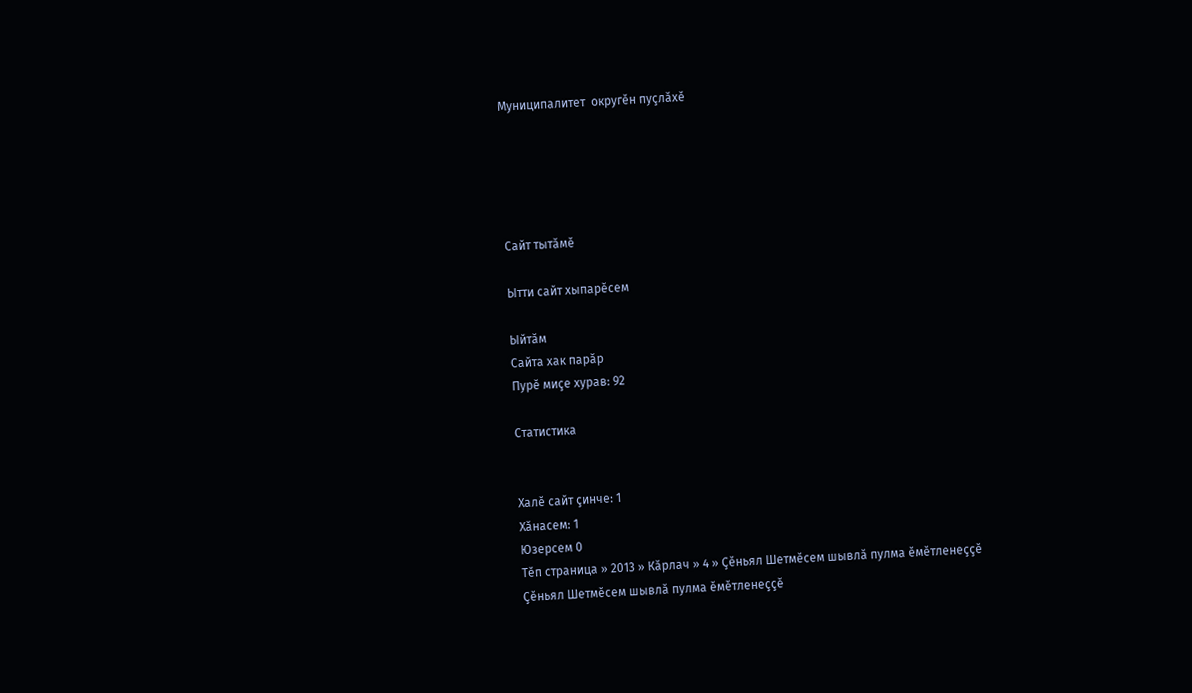Муниципалитет  округĕн пуçлăхĕ





Сайт тытăмĕ

Ытти сайт хыпарĕсем

Ыйтăм
Сайта хак парăр
Пурĕ миçе хурав: 92

Статистика


Халĕ сайт çинче: 1
Хăнасем: 1
Юзерсем 0
Тĕп страница » 2013 » Кăрлач » 4 » Çĕньял Шетмĕсем шывлă пулма ĕмĕтленеççĕ
Çĕньял Шетмĕсем шывлă пулма ĕмĕтленеççĕ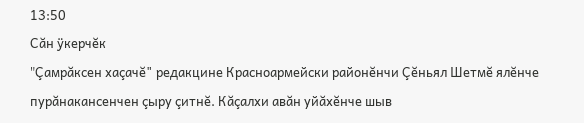13:50
Сăн ÿкерчĕк
"Çамрăксен хаçачĕ" редакцине Красноармейски районĕнчи Çĕньял Шетмĕ ялĕнче пурăнакансенчен çыру çитнĕ. Кăçалхи авăн уйăхĕнче шыв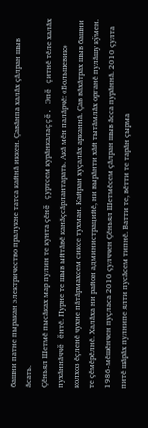башни патне пыракан электричество пралукне татса кайнă иккен. Çавăнпа халăх çăлран шыв ăсать.
Çĕньял Шетмĕ пысăках мар пулин те кунта çĕнĕ çуртсем курăнкалаççĕ. Эпĕ çитнĕ тĕле халăх пухăннăччĕ ĕнтĕ. Пурне те шыв ыйтăвĕ канăçсăрлантарать. Акă мĕн палăрчĕ: «Большевик» колхоз ĕçленĕ чухне пăтăрмахсем сиксе тухман. Кайран хуçалăх арканнă. Çав вăхăтрах шыв башни те çĕмĕрĕлнĕ. Халăха ни район администрацийĕ, ни вырăнти хăй тытăмлăх органĕ пулăшу кÿмен. 1986-мĕшĕнчен пуçласа 2010 çулччен Çĕньял Шетмĕсем çăлран шыв ăсса пурăннă. 2010 çулта питĕ шăрăх пулнипе ялти пусăсем типнĕ. Ватти те, вĕтти те тарăн çырма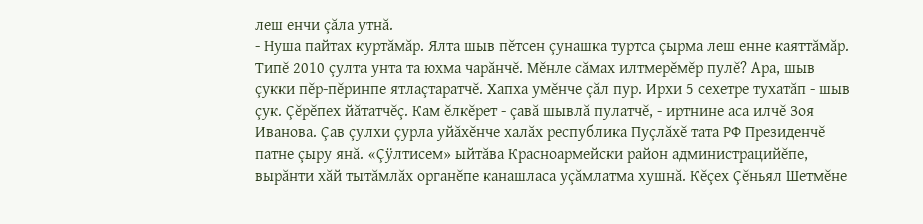леш енчи çăла утнă.
- Нуша пайтах куртăмăр. Ялта шыв пĕтсен çунашка туртса çырма леш енне каяттăмăр. Типĕ 2010 çулта унта та юхма чарăнчĕ. Мĕнле сăмах илтмерĕмĕр пулĕ? Ара, шыв çукки пĕр-пĕринпе ятлаçтаратчĕ. Хапха умĕнче çăл пур. Ирхи 5 сехетре тухатăп - шыв çук. Çĕрĕпех йăтатчĕç. Кам ĕлкĕрет - çавă шывлă пулатчĕ, - иртнине аса илчĕ Зоя Иванова. Çав çулхи çурла уйăхĕнче халăх республика Пуçлăхĕ тата РФ Президенчĕ патне çыру янă. «Çÿлтисем» ыйтăва Красноармейски район администрацийĕпе, вырăнти хăй тытăмлăх органĕпе канашласа уçăмлатма хушнă. Кĕçех Çĕньял Шетмĕне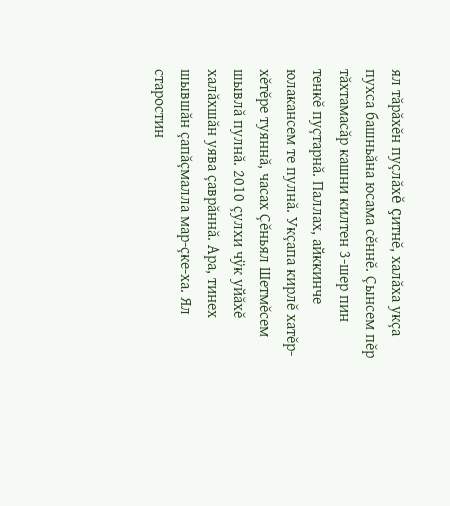ял тăрăхĕн пуçлăхĕ çитнĕ, халăха укçа пухса башньăна юсама сĕннĕ. Çынсем пĕр тăхтамасăр кашни килтен 3-шер пин тенкĕ пуçтарнă. Паллах, айккинче юлакансем те пулнă. Укçапа кирлĕ хатĕр-хĕтĕре туяннă, часах Çĕньял Шетмĕсем шывлă пулнă. 2010 çулхи чÿк уйăхĕ халăхшăн уява çаврăннă. Ара, тинех шывшăн çапăçмалла мар-çке-ха. Ял старостин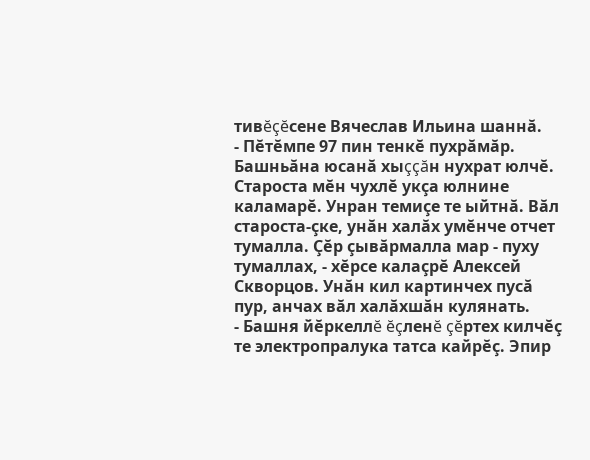тивĕçĕсене Вячеслав Ильина шаннă.
- Пĕтĕмпе 97 пин тенкĕ пухрăмăр. Башньăна юсанă хыççăн нухрат юлчĕ. Староста мĕн чухлĕ укçа юлнине каламарĕ. Унран темиçе те ыйтнă. Вăл староста-çке, унăн халăх умĕнче отчет тумалла. Çĕр çывăрмалла мар - пуху тумаллах, - хĕрсе калаçрĕ Алексей Скворцов. Унăн кил картинчех пусă пур, анчах вăл халăхшăн кулянать.
- Башня йĕркеллĕ ĕçленĕ çĕртех килчĕç те электропралука татса кайрĕç. Эпир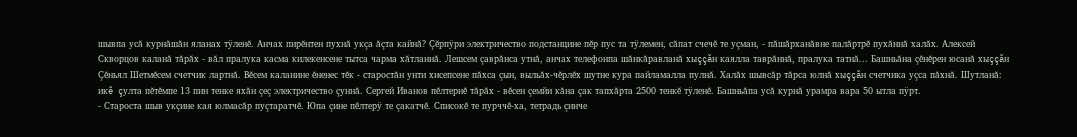шывпа усă курнăшăн яланах тÿленĕ. Анчах пирĕнтен пухнă укçа ăçта кайнă? Çĕрпÿри электричество подстанцине пĕр пус та тÿлемен, сăпат счечĕ те уçман, - пăшăрханăвне палăртрĕ пухăннă халăх. Алексей Скворцов каланă тăрăх - вăл пралука касма килекенсене тытса чарма хăтланнă. Лешсем çаврăнса утнă, анчах телефонпа шăнкăравланă хыççăн каялла таврăннă, пралука татнă... Башньăна çĕнĕрен юсанă хыççăн Çĕньял Шетмĕсем счетчик лартнă. Вĕсем каланине ĕненес тĕк - старостăн унти хисепсене пăхса çын, выльăх-чĕрлĕх шутне кура пайламалла пулнă. Халăх шывсăр тăрса юлнă хыççăн счетчика уçса пăхнă. Шутланă: икĕ çулта пĕтĕмпе 13 пин тенке яхăн çеç электричество çуннă. Сергей Иванов пĕлтернĕ тăрăх - вĕсен çемйи кăна çак тапхăрта 2500 тенкĕ тÿленĕ. Башньăпа усă курнă урамра вара 50 ытла пÿрт.
- Староста шыв укçине кая юлмасăр пуçтаратчĕ. Юпа çине пĕлтерÿ те çакатчĕ. Списокĕ те пурччĕ-ха, тетрадь çинче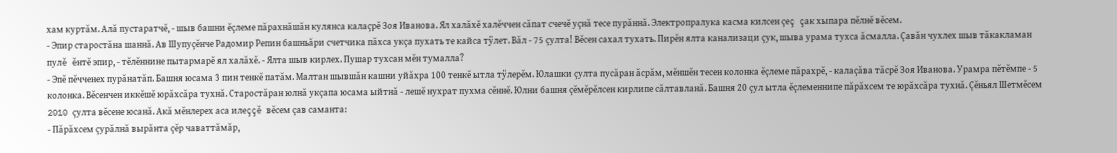хам куртăм. Алă пустаратчĕ, - шыв башни ĕçлеме пăрахнăшăн кулянса калаçрĕ Зоя Иванова. Ял халăхĕ халĕччен сăпат счечĕ уçнă тесе пурăннă. Электропралука касма килсен çеç çак хыпара пĕлнĕ вĕсем.
- Эпир старостăна шаннă. Ав Шупуçĕнче Радомир Репин башньăри счетчика пăхса укçа пухать те кайса тÿлет. Вăл - 75 çулта! Вĕсен сахал тухать. Пирĕн ялта канализаци çук, шыва урама тухса ăсмалла. Çавăн чухлех шыв тăкакламан пулĕ ĕнтĕ эпир, - тĕлĕннине пытармарĕ ял халăхĕ. - Ялта шыв кирлех. Пушар тухсан мĕн тумалла?
- Эпĕ пĕчченех пурăнатăп. Башня юсама 3 пин тенкĕ патăм. Малтан шывшăн кашни уйăхра 100 тенкĕ ытла тÿлерĕм. Юлашки çулта пусăран ăсрăм, мĕншĕн тесен колонка ĕçлеме пăрахрĕ, - калаçăва тăсрĕ Зоя Иванова. Урамра пĕтĕмпе - 5 колонка. Вĕсенчен иккĕшĕ юрăхсăра тухнă. Старостăран юлнă укçапа юсама ыйтнă - лешĕ нухрат пухма сĕннĕ. Юлни башня çĕмĕрĕлсен кирлипе сăлтавланă. Башня 20 çул ытла ĕçлеменнипе пăрăхсем те юрăхсăра тухнă. Çĕньял Шетмĕсем 2010 çулта вĕсене юсанă. Акă мĕнлерех аса илеççĕ вĕсем çав саманта:
- Пăрăхсем çурăлнă вырăнта çĕр чаваттăмăр,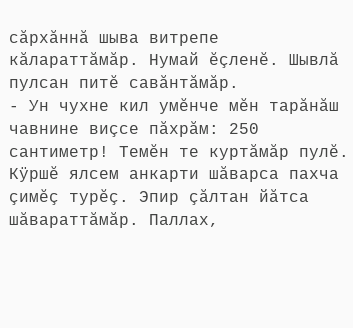сăрхăннă шыва витрепе кăлараттăмăр. Нумай ĕçленĕ. Шывлă пулсан питĕ савăнтăмăр.
- Ун чухне кил умĕнче мĕн тарăнăш чавнине виçсе пăхрăм: 250 сантиметр! Темĕн те куртăмăр пулĕ. Кÿршĕ ялсем анкарти шăварса пахча çимĕç турĕç. Эпир çăлтан йăтса шăвараттăмăр. Паллах,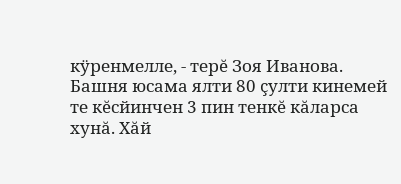кÿренмелле, - терĕ Зоя Иванова. Башня юсама ялти 80 çулти кинемей те кĕсйинчен 3 пин тенкĕ кăларса хунă. Хăй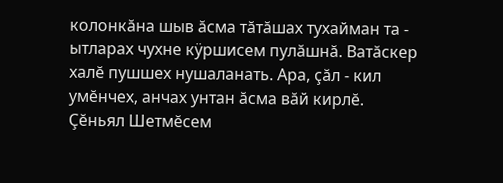колонкăна шыв ăсма тăтăшах тухайман та - ытларах чухне кÿршисем пулăшнă. Ватăскер халĕ пушшех нушаланать. Ара, çăл - кил умĕнчех, анчах унтан ăсма вăй кирлĕ. Çĕньял Шетмĕсем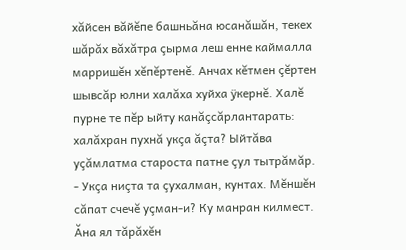хăйсен вăйĕпе башньăна юсанăшăн, текех шăрăх вăхăтра çырма леш енне каймалла марришĕн хĕпĕртенĕ. Анчах кĕтмен çĕртен шывсăр юлни халăха хуйха ÿкернĕ. Халĕ пурне те пĕр ыйту канăçсăрлантарать: халăхран пухнă укçа ăçта? Ыйтăва уçăмлатма староста патне çул тытрăмăр.
- Укçа ниçта та çухалман, кунтах. Мĕншĕн сăпат счечĕ уçман-и? Ку манран килмест. Ăна ял тăрăхĕн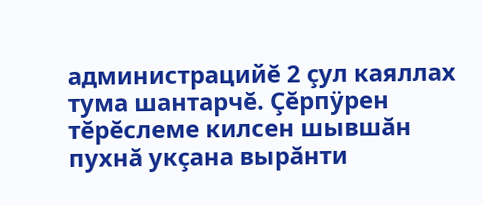администрацийĕ 2 çул каяллах тума шантарчĕ. Çĕрпÿрен тĕрĕслеме килсен шывшăн пухнă укçана вырăнти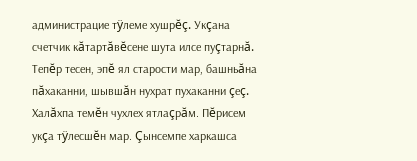администрацие тÿлеме хушрĕç. Укçана счетчик кăтартăвĕсене шута илсе пуçтарнă. Тепĕр тесен, эпĕ ял старости мар, башньăна пăхаканни, шывшăн нухрат пухаканни çеç. Халăхпа темĕн чухлех ятлаçрăм. Пĕрисем укçа тÿлесшĕн мар. Çынсемпе харкашса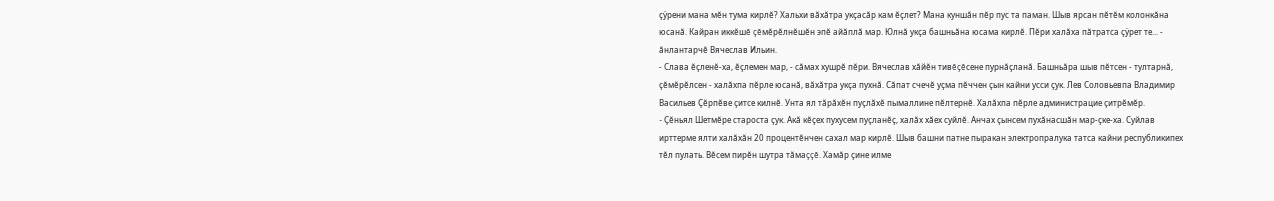çÿрени мана мĕн тума кирлĕ? Хальхи вăхăтра укçасăр кам ĕçлет? Мана куншăн пĕр пус та паман. Шыв ярсан пĕтĕм колонкăна юсанă. Кайран иккĕшĕ çĕмĕрĕлнĕшĕн эпĕ айăплă мар. Юлнă укçа башньăна юсама кирлĕ. Пĕри халăха пăтратса çÿрет те... - ăнлантарчĕ Вячеслав Ильин.
- Слава ĕçленĕ-ха, ĕçлемен мар, - сăмах хушрĕ пĕри. Вячеслав хăйĕн тивĕçĕсене пурнăçланă. Башньăра шыв пĕтсен - тултарнă, çĕмĕрĕлсен - халăхпа пĕрле юсанă, вăхăтра укçа пухнă. Сăпат счечĕ уçма пĕччен çын кайни усси çук. Лев Соловьевпа Владимир Васильев Çĕрпĕве çитсе килнĕ. Унта ял тăрăхĕн пуçлăхĕ пымаллине пĕлтернĕ. Халăхпа пĕрле администрацие çитрĕмĕр.
- Çĕньял Шетмĕре староста çук. Акă кĕçех пухусем пуçланĕç, халăх хăех суйлĕ. Анчах çынсем пухăнасшăн мар-çке-ха. Суйлав ирттерме ялти халăхăн 20 процентĕнчен сахал мар кирлĕ. Шыв башни патне пыракан электропралука татса кайни республикипех тĕл пулать. Вĕсем пирĕн шутра тăмаççĕ. Хамăр çине илме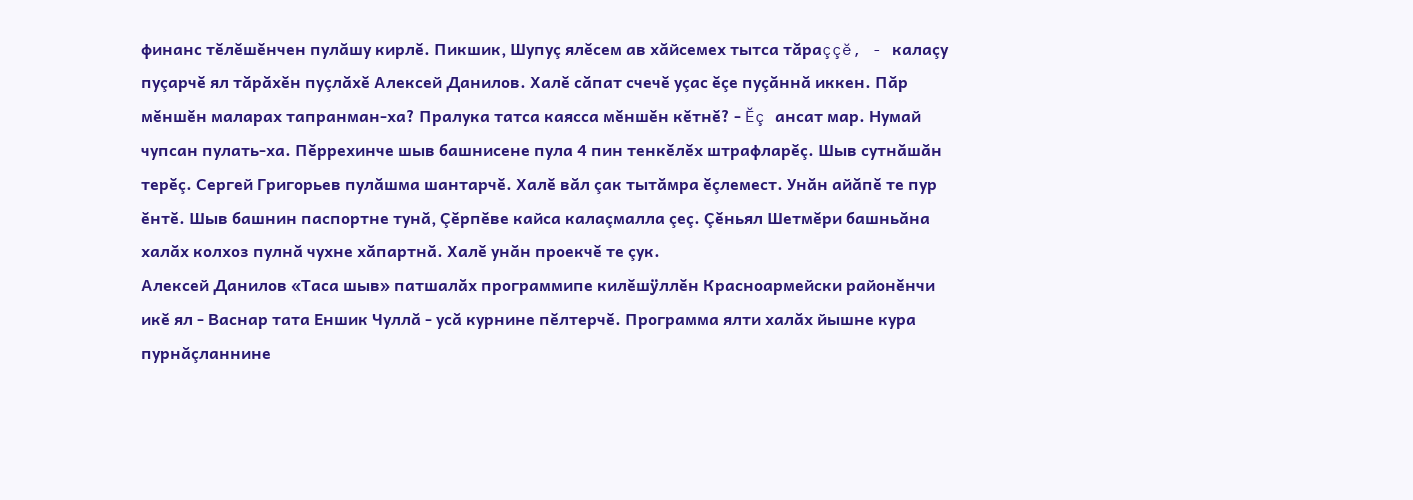финанс тĕлĕшĕнчен пулăшу кирлĕ. Пикшик, Шупуç ялĕсем ав хăйсемех тытса тăраççĕ, - калаçу пуçарчĕ ял тăрăхĕн пуçлăхĕ Алексей Данилов. Халĕ сăпат счечĕ уçас ĕçе пуçăннă иккен. Пăр мĕншĕн маларах тапранман-ха? Пралука татса каясса мĕншĕн кĕтнĕ? - Ĕç ансат мар. Нумай чупсан пулать-ха. Пĕррехинче шыв башнисене пула 4 пин тенкĕлĕх штрафларĕç. Шыв сутнăшăн терĕç. Сергей Григорьев пулăшма шантарчĕ. Халĕ вăл çак тытăмра ĕçлемест. Унăн айăпĕ те пур ĕнтĕ. Шыв башнин паспортне тунă, Çĕрпĕве кайса калаçмалла çеç. Çĕньял Шетмĕри башньăна халăх колхоз пулнă чухне хăпартнă. Халĕ унăн проекчĕ те çук.
Алексей Данилов «Таса шыв» патшалăх программипе килĕшÿллĕн Красноармейски районĕнчи икĕ ял - Васнар тата Еншик Чуллă - усă курнине пĕлтерчĕ. Программа ялти халăх йышне кура пурнăçланнине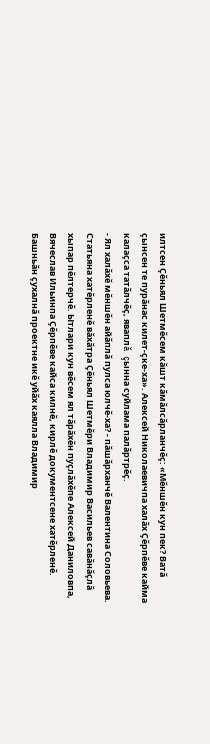илтсен Çĕньял Шетмĕсем кăшт кăмăлсăрланчĕç: «Мĕншĕн кун пек? Ватă çынсен те пурăнас килет-çке-ха». Алексей Николаевичпа халăх Çĕрпĕве кайма калаçса татăлчĕç, яваплă çынна суйлама палăртрĕç.
- Ял халăхĕ мĕншĕн айăплă пулса юлчĕ-ха? - пăшăрханчĕ Валентина Соловьева.
Статьяна хатĕрленĕ вăхăтра Çĕньял Шетмĕри Владимир Васильев савăнăçлă хыпар пĕлтерчĕ. Ытлари кун вĕсем ял тăрăхĕн пуçлăхĕпе Алексей Даниловпа, Вячеслав Ильинпа Çĕрпĕве кайса килнĕ, кирлĕ документсене хатĕрленĕ. Башньăн çухалнă проектне икĕ уйăх каялла Владимир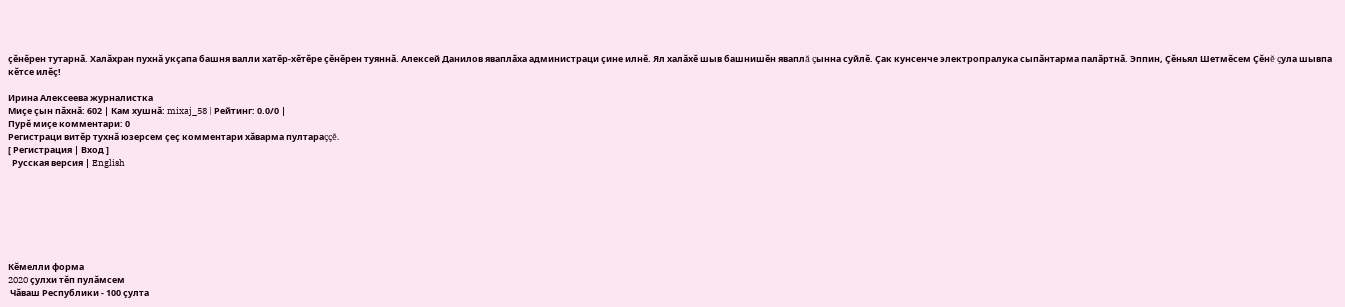çĕнĕрен тутарнă. Халăхран пухнă укçапа башня валли хатĕр-хĕтĕре çĕнĕрен туяннă. Алексей Данилов яваплăха администраци çине илнĕ. Ял халăхĕ шыв башнишĕн яваплă çынна суйлĕ. Çак кунсенче электропралука сыпăнтарма палăртнă. Эппин, Çĕньял Шетмĕсем Çĕнĕ çула шывпа кĕтсе илĕç!

Ирина Алексеева журналистка
Миçе çын пăхнă: 602 | Кам хушнă: mixaj_58 | Рейтинг: 0.0/0 |
Пурĕ миçе комментари: 0
Регистраци витĕр тухнă юзерсем çеç комментари хăварма пултараççĕ.
[ Регистрация | Вход ]
  Русская версия | English







Кĕмелли форма
2020 çулхи тĕп пулăмсем
 Чăваш Республики - 100 çулта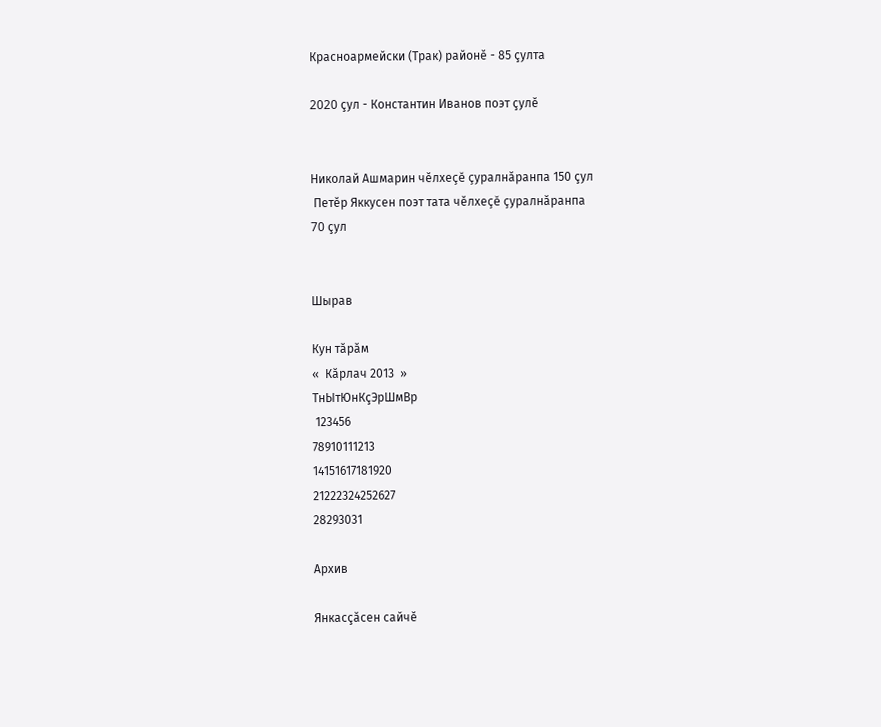Красноармейски (Трак) районĕ - 85 çулта

2020 çул - Константин Иванов поэт çулĕ


Николай Ашмарин чĕлхеçĕ çуралнăранпа 150 çул
 Петĕр Яккусен поэт тата чĕлхеçĕ çуралнăранпа
70 çул


Шырав

Кун тăрăм
«  Кăрлач 2013  »
ТнЫтЮнКçЭрШмВр
 123456
78910111213
14151617181920
21222324252627
28293031

Архив

Янкасçăсен сайчĕ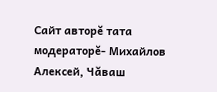Сайт авторĕ тата модераторĕ- Михайлов Алексей, Чăваш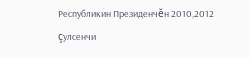Республикин Президенчĕн 2010,2012 çулсенчи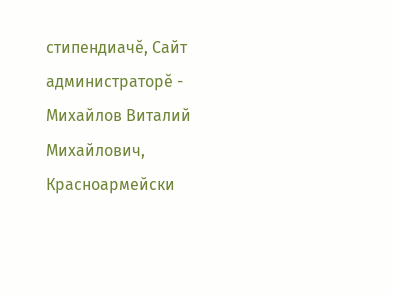стипендиачĕ, Сайт администраторĕ - Михайлов Виталий Михайлович, Красноармейски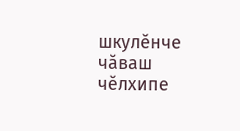шкулĕнче чăваш чĕлхипе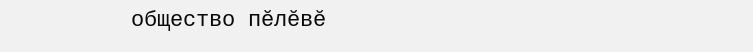общество пĕлĕвĕ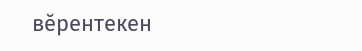вĕрентекен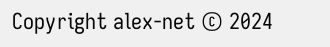Copyright alex-net © 2024